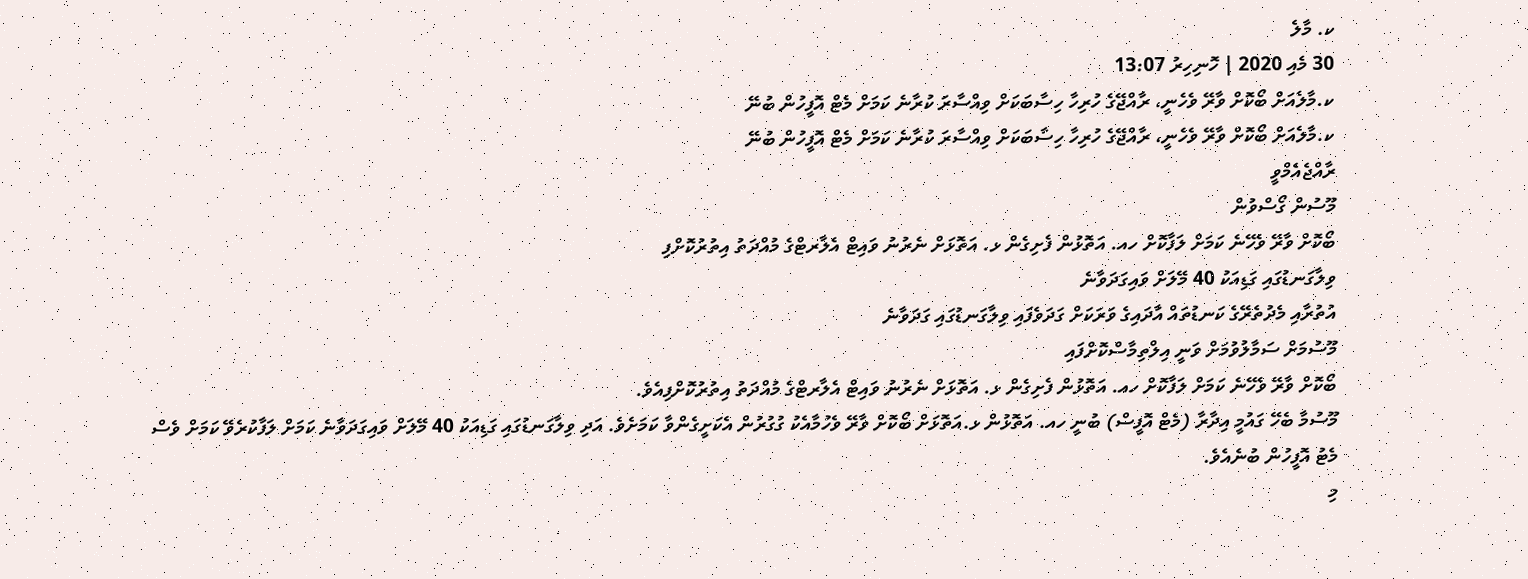ކ. މާލެ
30 މެއި 2020 | ހޮނިހިރު 13:07
ކ.މާލެއަށް ބޯކޮށް ވާރޭ ވެހެނީ، ރާއްޖޭގެ ހުރިހާ ހިސާބަކަށް ވިއްސާރަ ކުރާނެ ކަމަށް މެޓް އޮފީހުން ބުނޭ
ކ.މާލެއަށް ބޯކޮށް ވާރޭ ވެހެނީ، ރާއްޖޭގެ ހުރިހާ ހިސާބަކަށް ވިއްސާރަ ކުރާނެ ކަމަށް މެޓް އޮފީހުން ބުނޭ
ރާއްޖެއެމްވީ
މޫސުން ގޯސްވުން
ބޯކޮށް ވާރޭ ވެހޭނެ ކަމަށް ލަފާކޮށް ހއ. އަތޮޅުން ފެށިގެން ޅ. އަތޮޅަށް ނެރުނު ވައިޓް އެލާރޓްގެ މުއްދަތު އިތުރުކޮށްފި
ވިލާގަނޑުގައި ގަޑިއަކު 40 މޭލަށް ވައިގަދަވާނެ
އުތުރާއި މެދުތެރޭގެ ކަނޑުތައް އާދައިގެ ވަރަކަށް ގަދަވެފައި ވިލާގަނޑުގައި ގަދަވާނެ
މޫސުމަށް ސަމާލުވުމަށް ވަނީ އިލްތިމާސްކޮށްފައި
ބޯކޮށް ވާރޭ ވެހޭނެ ކަމަށް ލަފާކޮށް ހއ. އަތޮޅުން ފެށިގެން ޅ. އަތޮޅަށް ނެރުނު ވައިޓް އެލާރޓްގެ މުއްދަތު އިތުރުކޮށްފިއެވެ.
މޫސުމާ ބެހޭ ގައުމީ އިދާރާ (މެޓް އޮފީސް) ބުނީ ހއ. އަތޮޅުން ޅ.އަތޮޅަށް ބޯކޮށް ވާރޭ ވެހުމާއެކު ގުގުރުން އެކަށީގެންވާ ކަމަށެވެ. އަދި ވިލާގަނޑުގައި ގަޑިއަކު 40 މޭލަށް ވައިގަދަވާނެ ކަމަށް ލަފާކުރެވޭ ކަމަށް ވެސް މެޓު އޮފީހުން ބުނެއެވެ.
މި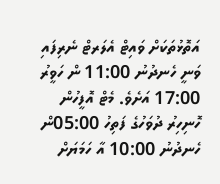އަތޮޅުތަކަށް ވައިޓް އެލަރޓް ނެރިފައި ވަނީ ހެނދުނު 11:00 ން ހަވީރު 17:00 އަށެވެ. މެޓް އޮފީހުން ހޮނިހިރު ދުވަހުގެ ފަތިހު 05:00ން ހެނދުނު 10:00 އާ ހަމަޔަށް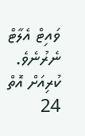ވައިޓް އެލާޓް ނެރުނެވެ.
ކުރިއަށް އޮތް 24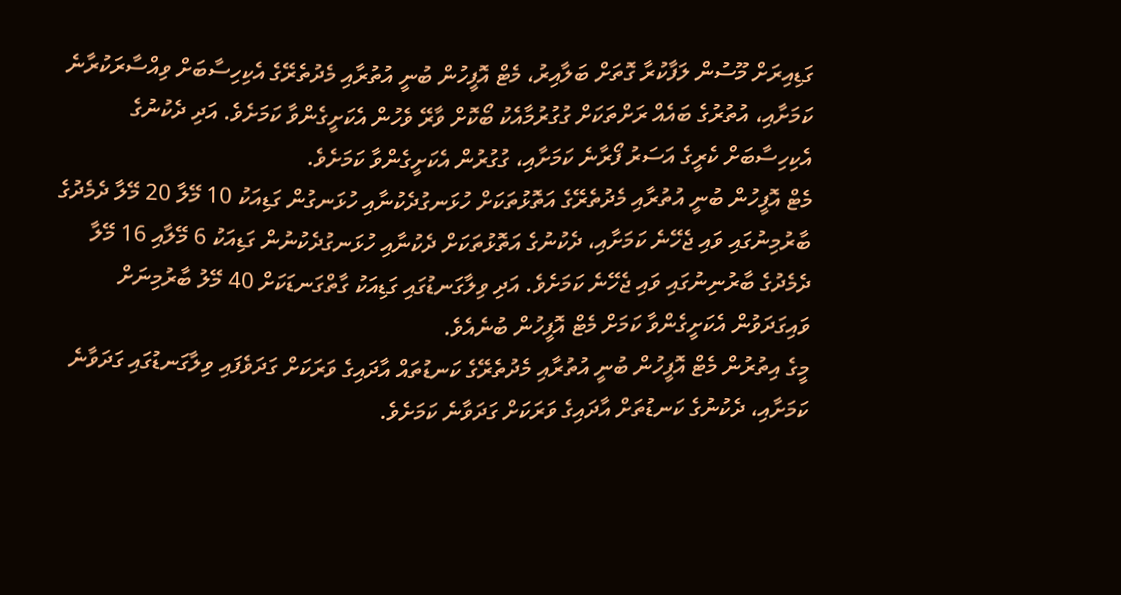ގަޑިއިރަށް މޫސުން ލަފާކުރާ ގޮތަށް ބަލާއިރު، މެޓް އޮފީހުން ބުނީ އުތުރާއި މެދުތެރޭގެ އެކިހިސާބަށް ވިއްސާރަކުރާނެ ކަމަށާއި، އުތުރުގެ ބައެއް ރަށްތަކަށް ގުގުރުމާއެކު ބޯކޮށް ވާރޭ ވެހުން އެކަށީގެންވާ ކަމަށެވެ. އަދި ދެކުނުގެ އެކިހިސާބަށް ކެރީގެ އަސަރު ފޯރާނެ ކަމަށާއި، ގުގުރުން އެކަށީގެންވާ ކަމަށެވެ.
މެޓް އޮފީހުން ބުނީ އުތުރާއި މެދުތެރޭގެ އަތޮޅުތަކަށް ހުޅަނގުދެކުނާއި ހުޅަނގުން ގަޑިއަކު 10 މޭލާ 20 މޭލާ ދެމެދުގެ ބާރުމިނުގައި ވައި ޖެހޭނެ ކަމަށާއި، ދެކުނުގެ އަތޮޅުތަކަށް ދެކުނާއި ހުޅަނގުދެކުނުން ގަޑިއަކު 6 މޭލާއި 16 މޭލާ ދެމެދުގެ ބާރުނިނުގައި ވައި ޖެހޭނެ ކަމަށެވެ. އަދި ވިލާގަނޑުގައި ގަޑިއަކު ގާތްގަނޑަކަށް 40 މޭލު ބާރުމިނަށް ވައިގަދަވުން އެކަށީގެންވާ ކަމަށް މެޓް އޮފީހުން ބުނެއެވެ.
މީގެ އިތުރުން މެޓް އޮފީހުން ބުނީ އުތުރާއި މެދުތެރޭގެ ކަނޑުތައް އާދައިގެ ވަރަކަށް ގަދަވެފައި ވިލާގަނޑުގައި ގަދަވާނެ ކަމަށާއި، ދެކުނުގެ ކަނޑުތަށް އާދައިގެ ވަރަކަށް ގަދަވާނެ ކަމަށެވެ.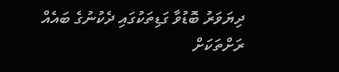ދިޔަވަރު ބޮޑުވާ ގަޑިތަކުގައި ދެކުނުގެ ބައެއް ރަށްތަކަށް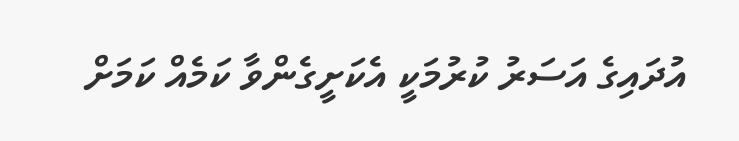އުދައިގެ އަސަރު ކުރުމަކީ އެކަށީގެންވާ ކަމެއް ކަމަށް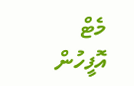މެޓް އޮފީހުން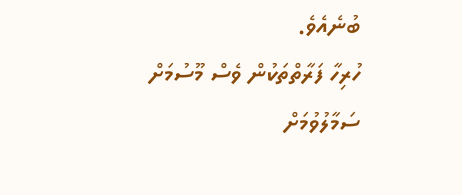ބުނެއެވެ.
ހުރިހާ ފަރާތްތަކުން ވެސް މޫސުމަށް ސަމާލުވުމަށް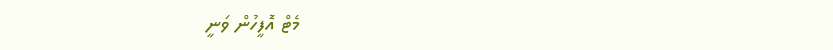މެޓް އޮފީހުން ވަނީ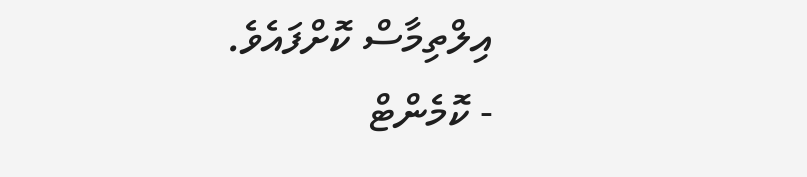އިލްތިމާސް ކޮށްފައެވެ.
- ކޮމެންޓް